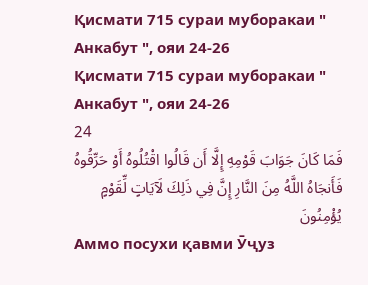Қисмати 715 сураи муборакаи " Анкабут ", ояи 24-26
Қисмати 715 сураи муборакаи " Анкабут ", ояи 24-26
24
فَمَا كَانَ جَوَابَ قَوْمِهِ إِلَّا أَن قَالُوا اقْتُلُوهُ أَوْ حَرِّقُوهُ فَأَنجَاهُ اللَّهُ مِنَ النَّارِ إِنَّ فِي ذَلِكَ لَآيَاتٍ لِّقَوْمٍ يُؤْمِنُونَ
Аммо посухи қавми Ӯҷуз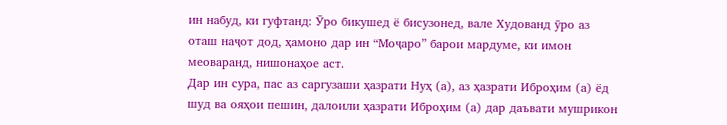ин набуд, ки гуфтанд: Ӯро бикушед ё бисузонед, вале Худованд ӯро аз оташ наҷот дод, ҳамоно дар ин “Моҷаро” барои мардуме, ки имон меоваранд, нишонаҳое аст.
Дар ин сура, пас аз саргузаши ҳазрати Нуҳ (а), аз ҳазрати Иброҳим (а) ёд шуд ва ояҳои пешин, далоили ҳазрати Иброҳим (а) дар даъвати мушрикон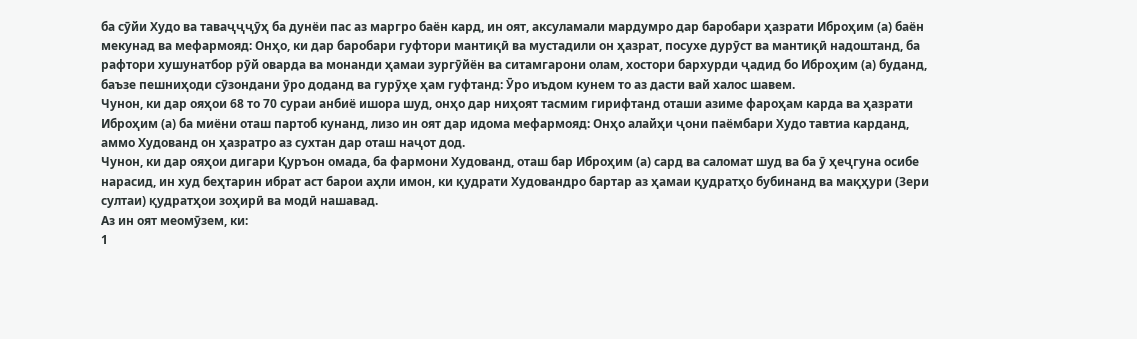ба сӯйи Худо ва таваҷҷҷӯҳ ба дунёи пас аз маргро баён кард, ин оят, аксуламали мардумро дар баробари ҳазрати Иброҳим (а) баён мекунад ва мефармояд: Онҳо, ки дар баробари гуфтори мантиқӣ ва мустадили он ҳазрат, посухе дурӯст ва мантиқӣ надоштанд, ба рафтори хушунатбор рӯй оварда ва монанди ҳамаи зургӯйён ва ситамгарони олам, хостори бархурди ҷадид бо Иброҳим (а) буданд, баъзе пешниҳоди сӯзондани ӯро доданд ва гурӯҳе ҳам гуфтанд: Ӯро иъдом кунем то аз дасти вай халос шавем.
Чунон, ки дар ояҳои 68 то 70 сураи анбиё ишора шуд, онҳо дар ниҳоят тасмим гирифтанд оташи азиме фароҳам карда ва ҳазрати Иброҳим (а) ба миёни оташ партоб кунанд, лизо ин оят дар идома мефармояд: Онҳо алайҳи ҷони паёмбари Худо тавтиа карданд, аммо Худованд он ҳазратро аз сухтан дар оташ наҷот дод.
Чунон, ки дар ояҳои дигари Қуръон омада, ба фармони Худованд, оташ бар Иброҳим (а) сард ва саломат шуд ва ба ӯ ҳеҷгуна осибе нарасид, ин худ беҳтарин ибрат аст барои аҳли имон, ки қудрати Худовандро бартар аз ҳамаи қудратҳо бубинанд ва мақҳури (Зери султаи) қудратҳои зоҳирӣ ва модӣ нашавад.
Аз ин оят меомӯзем, ки:
1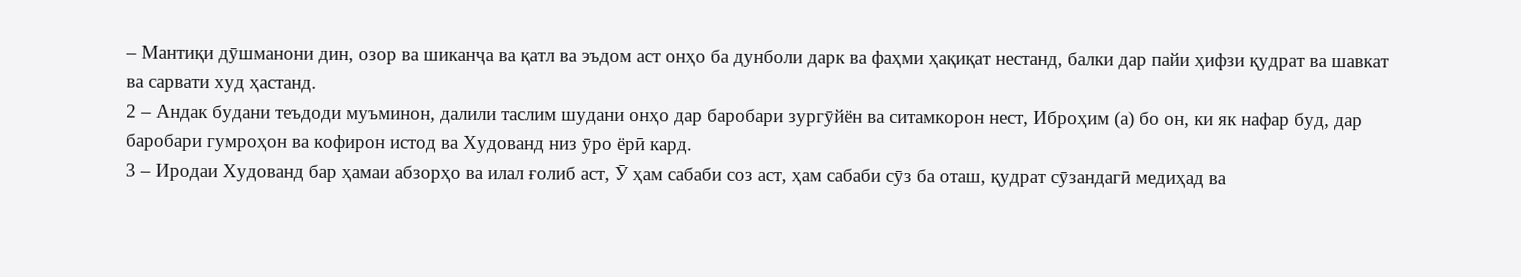– Мантиқи дӯшманони дин, озор ва шиканҷа ва қатл ва эъдом аст онҳо ба дунболи дарк ва фаҳми ҳақиқат нестанд, балки дар пайи ҳифзи қудрат ва шавкат ва сарвати худ ҳастанд.
2 – Андак будани теъдоди муъминон, далили таслим шудани онҳо дар баробари зургӯйён ва ситамкорон нест, Иброҳим (а) бо он, ки як нафар буд, дар баробари гумроҳон ва кофирон истод ва Худованд низ ӯро ёрӣ кард.
3 – Иродаи Худованд бар ҳамаи абзорҳо ва илал ғолиб аст, Ӯ ҳам сабаби соз аст, ҳам сабаби сӯз ба оташ, қудрат сӯзандагӣ медиҳад ва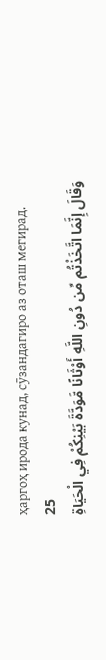ҳаргоҳ ирода кунад, сӯзандагиро аз оташ мегирад.
25
وَقَالَ إِنَّمَا اتَّخَذْتُم مِّن دُونِ اللَّهِ أَوْثَانًا مَّوَدَّةَ بَيْنِكُمْ فِي الْحَيَاةِ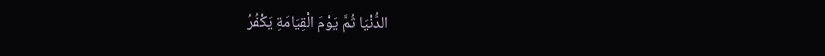الدُّنْيَا ثُمَّ يَوْمَ الْقِيَامَةِ يَكْفُرُ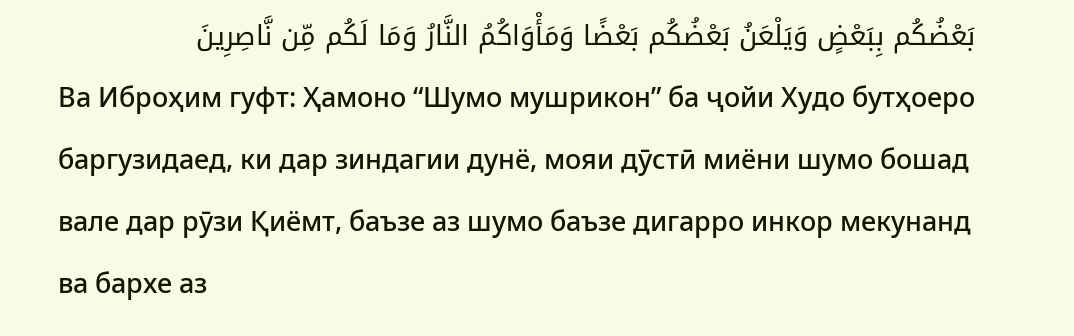بَعْضُكُم بِبَعْضٍ وَيَلْعَنُ بَعْضُكُم بَعْضًا وَمَأْوَاكُمُ النَّارُ وَمَا لَكُم مِّن نَّاصِرِينَ
Ва Иброҳим гуфт: Ҳамоно “Шумо мушрикон” ба ҷойи Худо бутҳоеро баргузидаед, ки дар зиндагии дунё, мояи дӯстӣ миёни шумо бошад вале дар рӯзи Қиёмт, баъзе аз шумо баъзе дигарро инкор мекунанд ва бархе аз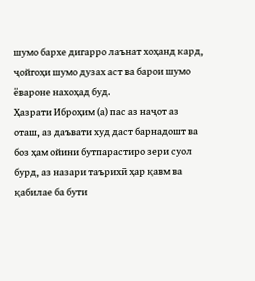шумо бархе дигарро лаънат хоҳанд кард, ҷойгоҳи шумо дузах аст ва барои шумо ёвароне нахоҳад буд.
Ҳазрати Иброҳим (а) пас аз наҷот аз оташ, аз даъвати худ даст барнадошт ва боз ҳам ойини бутпарастиро зери суол бурд, аз назари таърихӣ ҳар қавм ва қабилае ба бути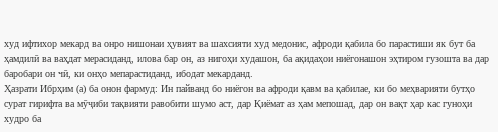худ ифтихор мекард ва онро нишонаи ҳувият ва шахсияти худ медонис, афроди қабила бо парастиши як бут ба ҳамдилӣ ва ваҳдат мерасиданд, илова бар он, аз нигоҳи худашон, ба ақидаҳои ниёгонашон эҳтиром гузошта ва дар баробари он чӣ, ки онҳо мепарастиданд, ибодат мекарданд.
Ҳазрати Ибрҳим (а) ба онон фармуд: Ин пайванд бо ниёгон ва афроди қавм ва қабилае, ки бо меҳварияти бутҳо сурат гирифта ва мӯҷиби тақвияти равобити шумо аст, дар Қиёмат аз ҳам мепошад, дар он вақт ҳар кас гуноҳи худро ба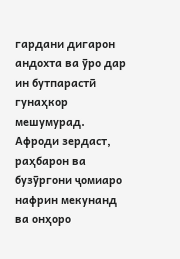гардани дигарон андохта ва ӯро дар ин бутпарастӣ гунаҳкор мешумурад. Афроди зердаст, раҳбарон ва бузӯргони ҷомиаро нафрин мекунанд ва онҳоро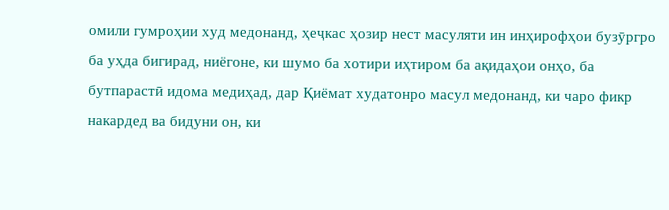омили гумроҳии худ медонанд, ҳеҷкас ҳозир нест масуляти ин инҳирофҳои бузӯргро ба уҳда бигирад, ниёгоне, ки шумо ба хотири иҳтиром ба ақидаҳои онҳо, ба бутпарастӣ идома медиҳад, дар Қиёмат худатонро масул медонанд, ки чаро фикр накардед ва бидуни он, ки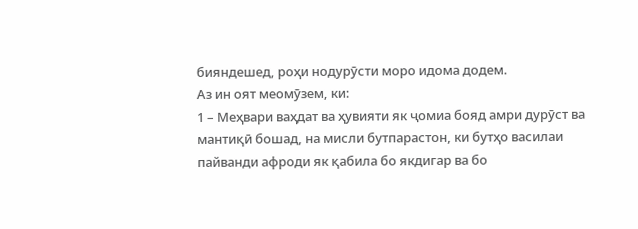бияндешед, роҳи нодурӯсти моро идома додем.
Аз ин оят меомӯзем, ки:
1 – Меҳвари ваҳдат ва ҳувияти як ҷомиа бояд амри дурӯст ва мантиқӣ бошад, на мисли бутпарастон, ки бутҳо василаи пайванди афроди як қабила бо якдигар ва бо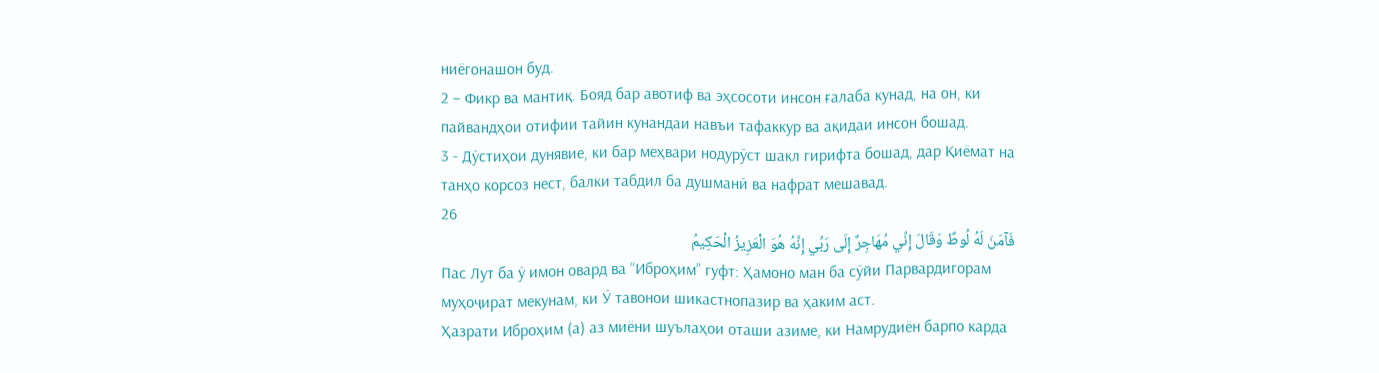ниёгонашон буд.
2 – Фикр ва мантиқ. Бояд бар авотиф ва эҳсосоти инсон ғалаба кунад, на он, ки пайвандҳои отифии тайин кунандаи навъи тафаккур ва ақидаи инсон бошад.
3 - Дӯстиҳои дунявие, ки бар меҳвари нодурӯст шакл гирифта бошад, дар Қиёмат на танҳо корсоз нест, балки табдил ба душманӣ ва нафрат мешавад.
26
فَآمَنَ لَهُ لُوطٌ وَقَالَ إِنِّي مُهَاجِرٌ إِلَى رَبِّي إِنَّهُ هُوَ الْعَزِيزُ الْحَكِيمُ
Пас Лут ба ӯ имон овард ва “Иброҳим” гуфт: Ҳамоно ман ба сӯйи Парвардигорам муҳоҷират мекунам, ки Ӯ тавонои шикастнопазир ва ҳаким аст.
Ҳазрати Иброҳим (а) аз миёни шуълаҳои оташи азиме, ки Намрудиён барпо карда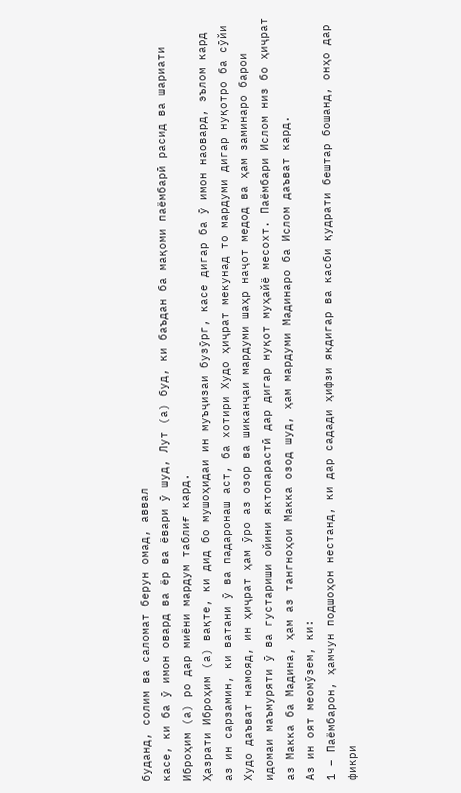буданд, солим ва саломат берун омад, аввал
касе, ки ба ӯ имон овард ва ёр ва ёвари ӯ шуд, Лут (а) буд, ки баъдан ба мақоми паёмбарӣ расид ва шариати Иброҳим (а) ро дар миёни мардум таблиғ кард.
Ҳазрати Иброҳим (а) вақте, ки дид бо мушоҳидаи ин муъҷизаи бузӯрг, касе дигар ба ӯ имон наовард, эълом кард аз ин сарзамин, ки ватани ӯ ва падаронаш аст, ба хотири Худо ҳиҷрат мекунад то мардуми дигар нуқотро ба сӯйи Худо даъват намояд, ин ҳиҷрат ҳам ӯро аз озор ва шиканҷаи мардуми шаҳр наҷот медод ва ҳам заминаро барои идомаи маъмуряти ӯ ва густариши ойини яктопарастӣ дар дигар нуқот муҳайё месохт. Паёмбари Ислом низ бо ҳиҷрат аз Макка ба Мадина, ҳам аз тангноҳои Макка озод шуд, ҳам мардуми Мадинаро ба Ислом даъват кард.
Аз ин оят меомӯзем, ки:
1 – Паёмбарон, ҳамчун подшоҳон нестанд, ки дар садади ҳифзи якдигар ва касби қудрати бештар бошанд, онҳо дар фикри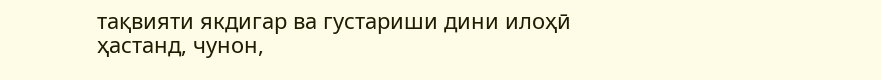тақвияти якдигар ва густариши дини илоҳӣ ҳастанд, чунон,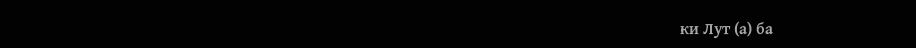ки Лут (а) ба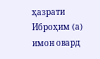ҳазрати Иброҳим (а) имон овард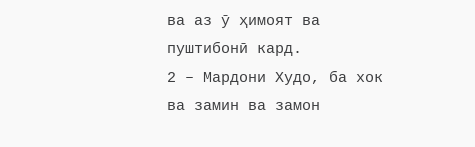ва аз ӯ ҳимоят ва пуштибонӣ кард.
2 – Мардони Худо, ба хок ва замин ва замон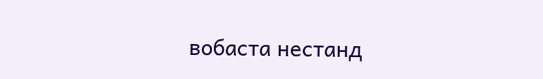вобаста нестанд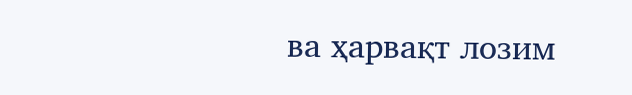ва ҳарвақт лозим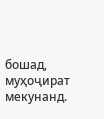бошад, муҳоҷират мекунанд.